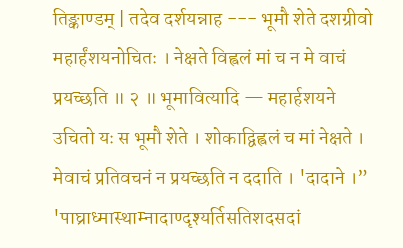तिङ्काण्डम् | तदेव दर्शयन्नाह --- भूमौ शेते दशग्रीवो महार्हंशयनोचितः । नेक्षते विह्वलं मां च न मे वाचं प्रयच्छति ॥ २ ॥ भूमावित्यादि — महार्हशयने उचितो यः स भूमौ शेते । शोकाद्विह्वलं च मां नेक्षते । मेवाचं प्रतिवचनं न प्रयच्छति न ददाति । 'दादाने ।” 'पाघ्राध्मास्थाम्नादाण्दृश्यर्तिसतिशदसदां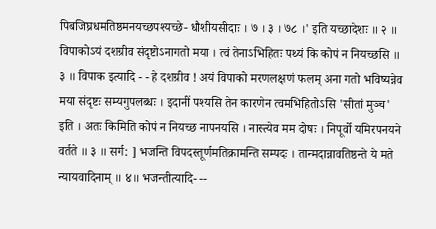पिबजिघ्रधमतिष्ठमनयच्छपश्यच्छे- धौशीयसीदाः । ७ । ३ । ७८ ।' इति यच्छादेशः ॥ २ ॥ विपाकोऽयं दशग्रीव संदृष्टोऽनागतो मया । त्वं तेनाऽभिहितः पथ्यं कि कोपं न नियच्छसि ॥ ३ ॥ विपाक इत्यादि - - हे दशग्रीव ! अयं विपाको मरणलक्षणं फलम् अना गतो भविष्यन्नेव मया संदृष्टः सम्यगुपलब्धः । इदानीं पश्यसि तेन कारणेन त्वमभिहितोऽसि 'सीतां मुञ्च' इति । अतः किमिति कोपं न नियच्छ नापनयसि । नास्त्येव मम दोषः । निपूर्वो यमिरपनयने वर्तते ॥ ३ ॥ सर्ग: ] भजन्ति विपदस्तूर्णमतिक्रामन्ति सम्पदः । तान्मदान्नावतिष्ठन्ते ये मते न्यायवादिनाम् ॥ ४॥ भजन्तीत्यादि- --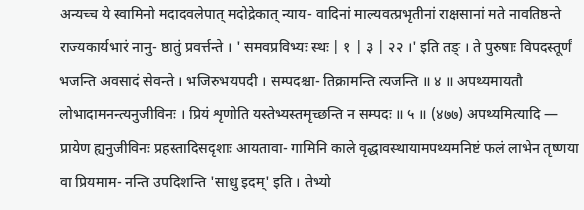अन्यच्च ये स्वामिनो मदादवलेपात् मदोद्रेकात् न्याय- वादिनां माल्यवत्प्रभृतीनां राक्षसानां मते नावतिष्ठन्ते राज्यकार्यभारं नानु- ष्ठातुं प्रवर्त्तन्ते । ' समवप्रविभ्यः स्थः | १ | ३ | २२ ।' इति तङ् । ते पुरुषाः विपदस्तूर्णं भजन्ति अवसादं सेवन्ते । भजिरुभयपदी । सम्पदश्चा- तिक्रामन्ति त्यजन्ति ॥ ४ ॥ अपथ्यमायतौ लोभादामनन्त्यनुजीविनः । प्रियं शृणोति यस्तेभ्यस्तमृच्छन्ति न सम्पदः ॥ ५ ॥ (४७७) अपथ्यमित्यादि — प्रायेण ह्यनुजीविनः प्रहस्तादिसदृशाः आयतावा- गामिनि काले वृद्धावस्थायामपथ्यमनिष्टं फलं लाभेन तृष्णया वा प्रियमाम- नन्ति उपदिशन्ति 'साधु इदम्' इति । तेभ्यो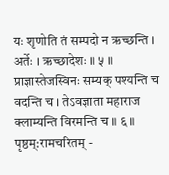यः शृणोति तं सम्पदो न ऋच्छन्ति । अर्तेः । ऋच्छादेशः ॥ ५ ॥ प्राज्ञास्तेजस्विनः सम्यक् पश्यन्ति च वदन्ति च । तेऽवज्ञाता महाराज क्लाम्यन्ति विरमन्ति च ॥ ६ ॥
पृष्ठम्:रामचरितम् -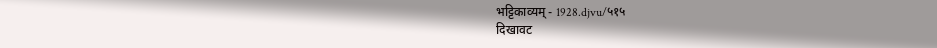भट्टिकाव्यम् - 1928.djvu/५१५
दिखावट